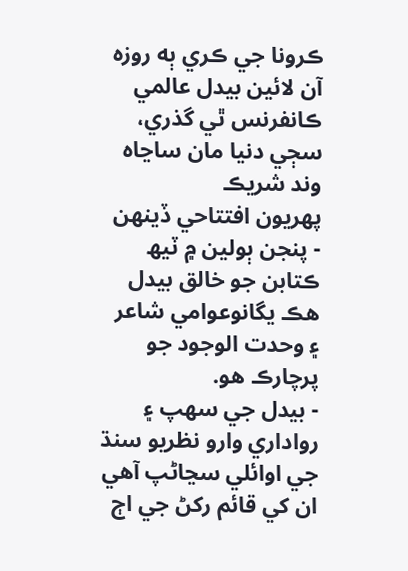ڪرونا جي ڪري ٻه روزه آن لائين بيدل عالمي ڪانفرنس ٿي گذري، سڄي دنيا مان ساڃاه وند شريڪ
پھريون افتتاحي ڏينھن
- پنجن ٻولين ۾ ٽيھ ڪتابن جو خالق بيدل ھڪ يگانوعوامي شاعر ۽ وحدت الوجود جو پرچارڪ ھو.
- بيدل جي سھپ ۽ رواداري وارو نظريو سنڌ جي اوائلي سڃاڻپ آھي ان کي قائم رکڻ جي اڄ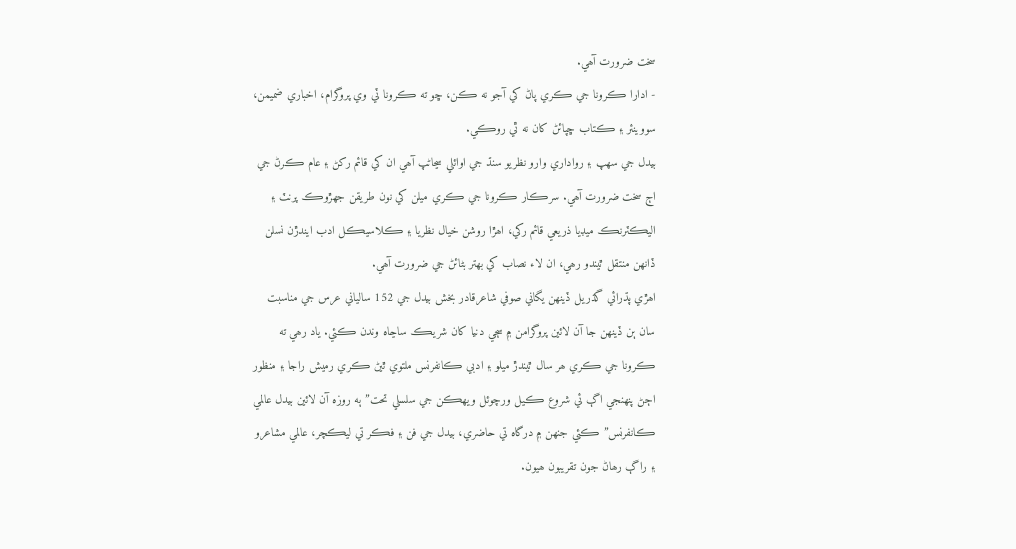سخت ضرورت آھي.
- ادارا ڪرونا جي ڪري پاڻ کي آجو نه ڪن، ڇو ته ڪرونا ٽي وي پروگرام، اخباري ضميمن، سووينئر ۽ ڪتاب ڇپائڻ کان نه ٿي روڪي.
بيدل جي سھپ ۽ رواداري وارو نظريو سنڌ جي اوائلي سڃاڻپ آھي ان کي قائم رکڻ ۽ عام ڪرڻ جي اڄ سخت ضرورت آھي. سرڪار ڪرونا جي ڪري ميلن کي نون طريقن جھڙوڪ پرنٽ ۽ اليڪٽرنڪ ميڊيا ذريعي قائم رکي، اھڙا روشن خيال نظريا ۽ ڪلاسيڪل ادب ايندڙن نسلن ڏانھن منتقل ٿيندو رھي، ان لاء نصاب کي بھتر بڻائڻ جي ضرورت آھي.
اھڙي پڌرائي گذريل ڏينھن يگاني صوفي شاعرقادر بخش بيدل جي 152 سالياني عرس جي مناسبت سان ٻن ڏينھن جا آن لائين پروگرامن ۾ سڄي دنيا کان شريڪ ساڃاه وندن ڪئي. ياد رھي ته ڪرونا جي ڪري ھر سال ٿيندڙ ميلو ۽ ادبي ڪانفرنس ملتوي ٿيڻ ڪري رميش راجا ۽ منظور اڄڻ پنھنجي اڳ ئي شروع ڪيل ورچوئل ويھڪن جي سلسلي تحت”ٻه روزه آن لائين بيدل عالمي ڪانفرنس” ڪئي جنھن ۾ درگاه تي حاضري، بيدل جي فن ۽ فڪر تي ليڪچر، عالمي مشاعرو ۽ راڳ رھاڻ جون تقريبون ھيون.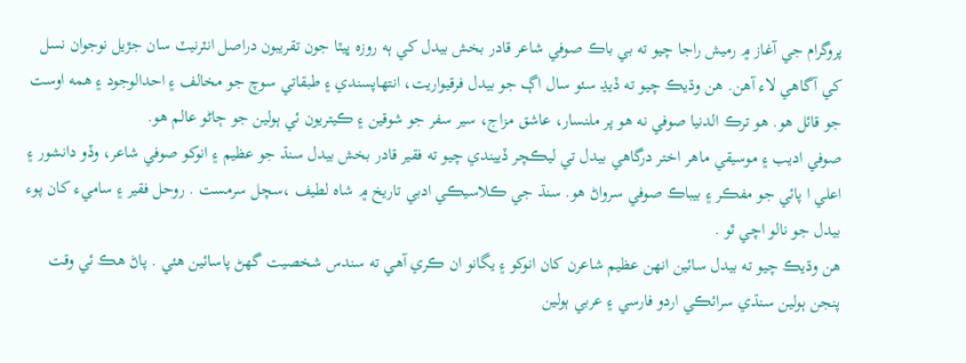پروگرام جي آغاز ۾ رميش راجا چيو ته بي باڪ صوفي شاعر قادر بخش بيدل کي ٻه روزه ڀيٽا جون تقريبون دراصل انٽرنيٽ سان جڙيل نوجوان نسل کي آگاھي لاء آھن. ھن وڌيڪ چيو ته ڏيڍ سئو سال اڳ جو بيدل فرقيواريت، انتھاپسندي ۽ طبقاتي سوچ جو مخالف ۽ احدالوجود ۽ ھمه اوست جو قائل ھو. ھو ترڪ الدنيا صوفي نه ھو پر ملنسار، عاشق مزاج، سير سفر جو شوقين ۽ ڪيتريون ئي ٻولين جو ڄاڻو عالم ھو.
صوفي اديب ۽ موسيقي ماھر اختر درگاھي بيدل تي ليڪچر ڏييندي چيو ته فقير قادر بخش بيدل سنڌ جو عظيم ۽ انوکو صوفي شاعر، وڏو دانشور ۽ اعلي ا پائي جو مفڪر ۽ بيباڪ صوفي سرواڻ ھو. سنڌ جي ڪلاسيڪي ادبي تاريخ ۾ شاه لطيف ،سچل سرمست . روحل فقير ۽ ساميء کان پوء بيدل جو نالو اچي ٿو .
ھن وڌيڪ چيو ته بيدل سائين انهن عظيم شاعرن کان انوکو ۽ يگانو ان ڪري آهي ته سندس شخصيت گهڻ پاسائين هئي . پاڻ ھڪ ئي وقت پنجن ٻولين سنڌي سرائڪي اردو فارسي ۽ عربي ٻولين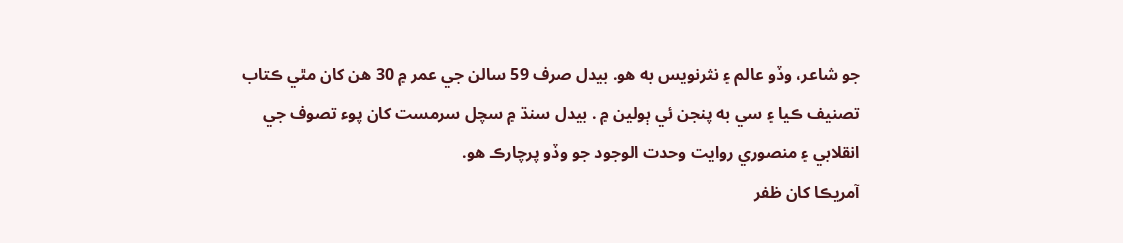جو شاعر، وڏو عالم ۽ نثرنويس به هو. بيدل صرف 59 سالن جي عمر ۾ 30 هن کان مٿي ڪتاب تصنيف ڪيا ۽ سي به پنجن ئي ٻولين ۾ . بيدل سنڌ ۾ سچل سرمست کان پوء تصوف جي انقلابي ۽ منصوري روايت وحدت الوجود جو وڏو پرچارڪ هو.
آمريڪا کان ظفر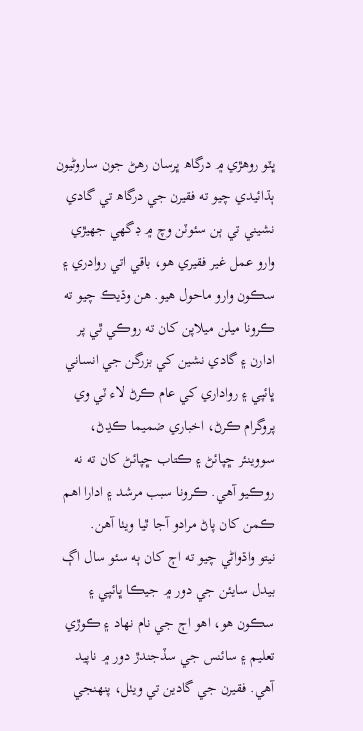ڀٽو روھڙي ۾ درگاھ ڀرسان رھڻ جون ساروڻيون ٻڌائيدي چيو ته فقيرن جي درگاھ تي گادي نشيني تي ٻن سئوٽن وچ ۾ ڊگھي جھيڙي وارو عمل غير فقيري ھو، باقي اتي روادري ۽ سڪون وارو ماحول ھيو. ھن وڌيڪ چيو ته ڪرونا ميلن ميلاپن کان ته روڪي ٿي پر ادارن ۽ گادي نشين کي بزرگن جي انساني ڀائپي ۽ رواداري کي عام ڪرڻ لاء ٽي وي پروگرام ڪرڻ، اخباري ضميما ڪڍڻ، سووينئر ڇپائڻ ۽ ڪتاب ڇپائڻ کان ته نه روڪيو آھي. ڪرونا سبب مرشد ۽ ادارا اھم ڪمن کان پاڻ مرادو آجا ٿيا ويٺا آھن.
نيتو واڌواڻي چيو ته اڄ کان ٻه سئو سال اڳ بيدل سايئن جي دور ۾ جيڪا ڀائپي ۽ سڪون ھو، اھو اڄ جي نام نھاد ۽ ڪوڙي تعليم ۽ سائنس جي سڏجندڙ دور ۾ ناپيد آھي. فقيرن جي گادين تي ويٺل، پنھنجي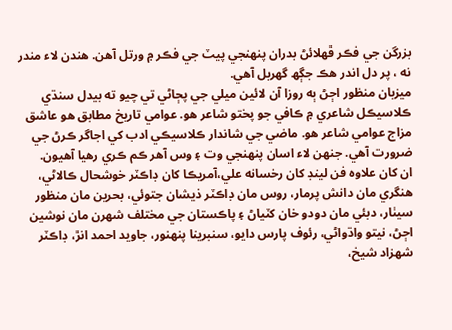بزرگن جي فڪر ڦھلائڻ بدران پنھنجي پيٽ جي فڪر ۾ ورتل آھن. ھندن لاء مندر نه ، پر دل اندر ھڪ جڳھ گھربل آھي.
ميزبان منظور اڄڻ ٻه روزا آن لائين ميلي جي پڄاڻي تي چيو ته بيدل سنڌي ڪلاسيڪل شاعري ۾ ڪافي جو پختو شاعر ھو. عوامي تاريخ مطابق ھو عاشق مزاج عوامي شاعر ھو. ماضي جي شاندار ڪلاسيڪي ادب کي اجاگر ڪرڻ جي ضرورت آھي. جنھن لاء اسان پنھنجي وت ۽ وس آھر ڪم ڪري رھيا آھيون.
ان کان علاوه فن لينڊ کان رخسانه علي،آمريڪا کان ڊاڪٽر خوشحال ڪالاڻي، ھنگري مان دانش پرمار، روس مان ڊاڪٽر ذيشان جتوئي، بحرين مان منظور سيٺار، دبئي مان دودو خان کٽياڻ ۽ پاڪستان جي مختلف شهرن مان نوشين اڄڻ، نيتو واڌواڻي، رئوف پارس دايو، سنبرينا پنھنور، جاويد احمد انڙ، ڊاڪٽر شھزاد شيخ،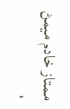ممتاز خادم ميمڻ ،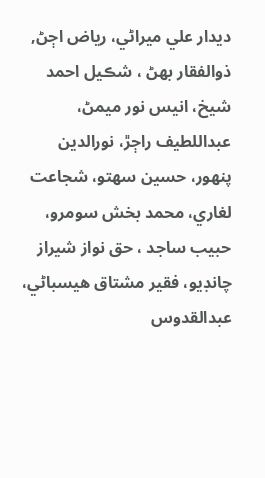ديدار علي ميراڻي، رياض اڄڻ, ذوالفقار بھڻ ، شڪيل احمد شيخ، انيس نور ميمڻ، عبداللطيف راڄڙ، نورالدين پنھور، حسين سھتو، شجاعت لغاري، محمد بخش سومرو، حبيب ساجد ، حق نواز شيراز چانڊيو، فقير مشتاق ھيسباڻي، عبدالقدوس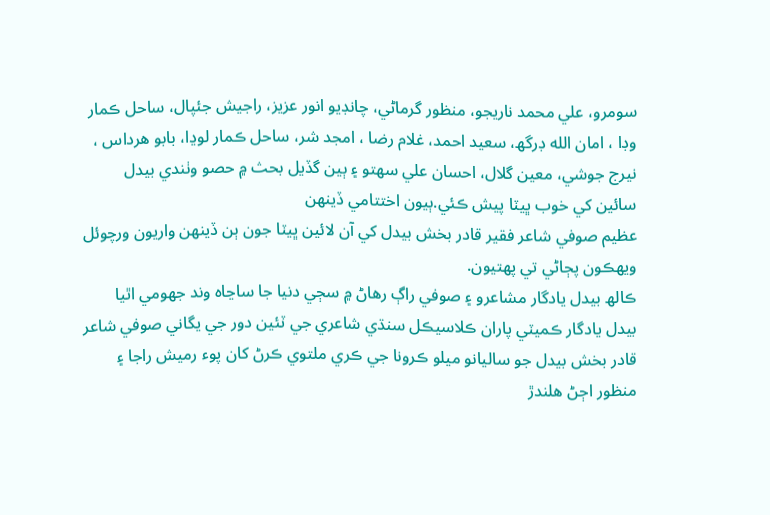سومرو، علي محمد ناريجو، منظور گرماڻي، چانڊيو انور عزيز، راجيش جئپال، ساحل ڪمار وڊا ، امان الله ڊرگھ، سعيد احمد، غلام رضا ، امجد شر، ساحل ڪمار لوڍا، بابو ھرداس ، نيرج جوشي، معين گلال، احسان علي سھتو ۽ ٻين گڏيل بحث ۾ حصو وٺندي بيدل سائين کي خوب ڀيٽا پيش ڪئي.ٻيون اختتامي ڏينھن
عظيم صوفي شاعر فقير قادر بخش بيدل کي آن لائين ڀيٽا جون ٻن ڏينھن واريون ورچوئل ويھڪون پڄاڻي تي پھتيون.
ڪالھ بيدل يادگار مشاعرو ۽ صوفي راڳ رھاڻ ۾ سڄي دنيا جا ساڃاه وند جھومي اٿيا
بيدل يادگار ڪميٽي پاران ڪلاسيڪل سنڌي شاعري جي ٽئين دور جي يگاني صوفي شاعر قادر بخش بيدل جو ساليانو ميلو ڪرونا جي ڪري ملتوي ڪرڻ کان پوء رميش راجا ۽ منظور اڄڻ ھلندڙ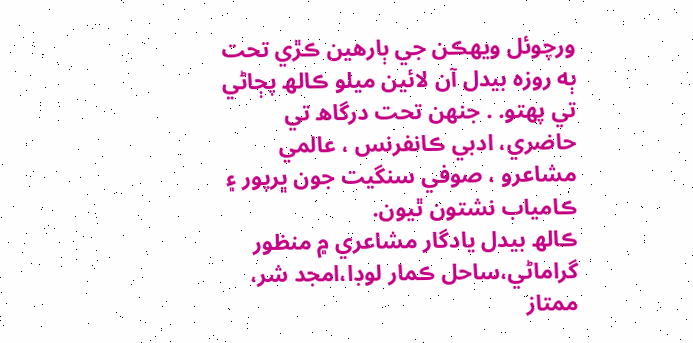ورچوئل ويھڪن جي ٻارھين ڪڙي تحت ٻه روزه بيدل آن لائين میلو ڪالھ پڄاڻي تي پھتو. . جنھن تحت درگاھ تي حاضري، ادبي ڪانفرنس ، عالمي مشاعرو ، صوفي سنگيت جون ڀرپور ۽ ڪامياب نشتون ٿيون.
ڪالھ بيدل يادگار مشاعري ۾ منظور گراماڻي،ساحل ڪمار لوڊا،امجد شر، ممتاز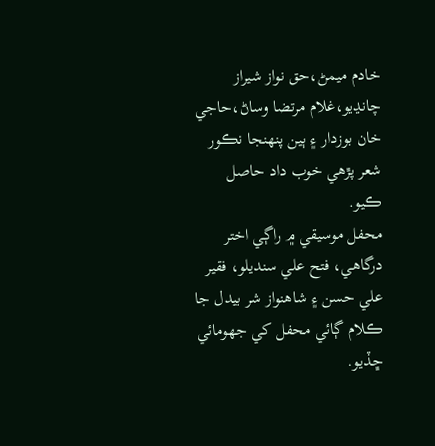خادم ميمڻ،حق نواز شيراز چانڍيو،غلام مرتضا وساڻ،حاجي خان بوزدار ۽ ٻين پنھنجا نڪور شعر پڙھي خوب داد حاصل ڪيو.
محفل موسيقي ۾ راڳي اختر درگاهي، فتح علي سنديلو، فقير علي حسن ۽ شاھنواز شر بيدل جا ڪلام ڳائي محفل کي جھومائي ڇڏيو.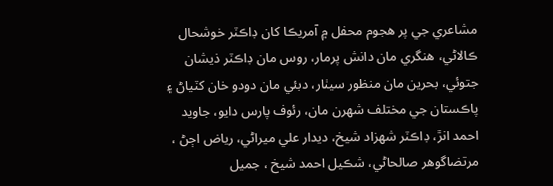مشاعري جي پر ھجوم محفل ۾ آمريڪا کان ڊاڪٽر خوشحال ڪالاڻي، ھنگري مان دانش پرمار، روس مان ڊاڪٽر ذيشان جتوئي، بحرين مان منظور سيٺار، دبئي مان دودو خان کٽياڻ ۽ پاڪستان جي مختلف شهرن مان، رئوف پارس دايو، جاويد احمد انڙ، ڊاڪٽر شھزاد شيخ، ديدار علي ميراڻي، رياض اڄڻ ، مرتضاگوھر صالحاڻي، شڪيل احمد شيخ ، جميل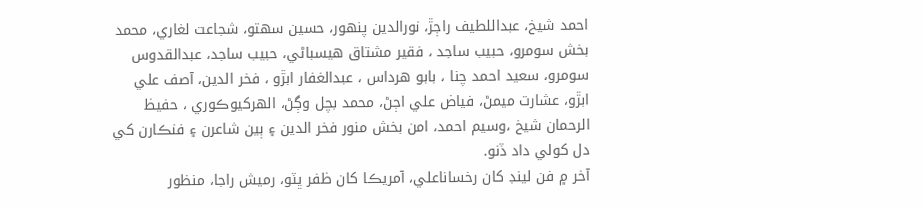احمد شيخ، عبداللطيف راڄڙ، نورالدين پنھور، حسين سھتو، شجاعت لغاري، محمد بخش سومرو، حبيب ساجد ، فقير مشتاق ھيسباڻي، حبيب ساجد، عبدالقدوس سومرو، سعيد احمد چنا ، بابو ھرداس ، عبدالغفار ابڙو ، فخر الدين، آصف علي ابڙو، عشارت ميمڻ، فياض علي اڄڻ، محمد بچل وڳڻ، الھرکيوڪوري ، حفيظ الرحمان شيخ ،وسيم احمد، امن بخش منور فخر الدين ۽ ٻين شاعرن ۽ فنڪارن کي دل کولي داد ڏنو.
آخر ۾ فن لينڊ کان رخساناعلي، آمريڪا کان ظفر ڀٽو، رميش راجا، منظور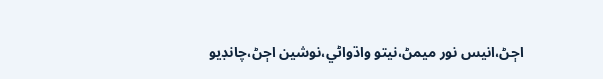اڄڻ،انيس نور ميمڻ،نيتو واڌواڻي،نوشين اڄڻ،چانڊيو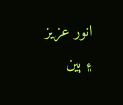انور عزيز ۽ ٻين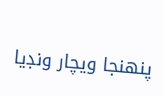پنھنجا ويچار ونڊيا